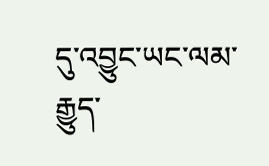དུ་འབྱུང་ཡང་ལམ་རྒྱུད་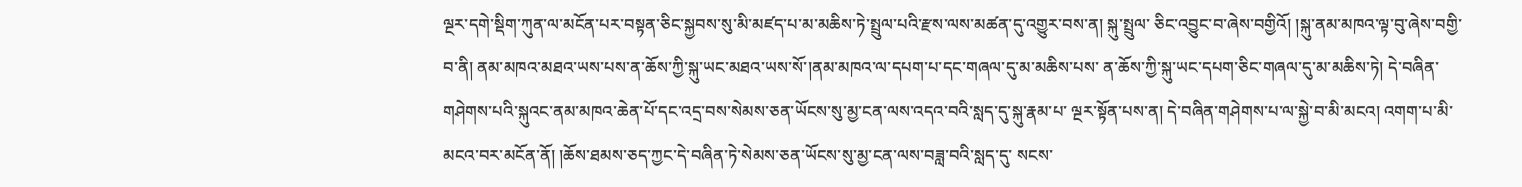ལྔར་དགེ་སྡིག་ཀུན་ལ་མངོན་པར་བསྟན་ཅིང་སྐྱབས་སུ་མི་མཛད་པ་མ་མཆིས་ཏེ་སྤྲུལ་པའི་རྫས་ལས་མཚན་དུ་འགྱུར་བས་ན། སྐུ་སྤྲུལ་ ཅིང་འབྱུང་བ་ཞེས་བགྱིའོ། །སྐུ་ནམ་མཁའ་ལྟ་བུ་ཞེས་བགྱི་བ་ནི། ནམ་མཁའ་མཐའ་ཡས་པས་ན་ཆོས་ཀྱི་སྐུ་ཡང་མཐའ་ཡས་སོ་།ནམ་མཁའ་ལ་དཔག་པ་དང་གཞལ་དུ་མ་མཆིས་པས་ ན་ཆོས་ཀྱི་སྐུ་ཡང་དཔག་ཅིང་གཞལ་དུ་མ་མཆིས་ཏེ། དེ་བཞིན་གཤེགས་པའི་སྐུའང་ནམ་མཁའ་ཆེན་པོ་དང་འདྲ་བས་སེམས་ཅན་ཡོངས་སུ་མྱ་ངན་ལས་འདའ་བའི་སླད་དུ་སྐུ་རྣམ་པ་ ལྔར་སྟོན་པས་ན། དེ་བཞིན་གཤེགས་པ་ལ་སྐྱེ་བ་མི་མངའ། འགག་པ་མི་མངའ་བར་མངོན་ནོ། །ཆོས་ཐམས་ཅད་ཀྱང་དེ་བཞིན་ཏེ་སེམས་ཅན་ཡོངས་སུ་མྱ་ངན་ལས་བཟླ་བའི་སླད་དུ་ སངས་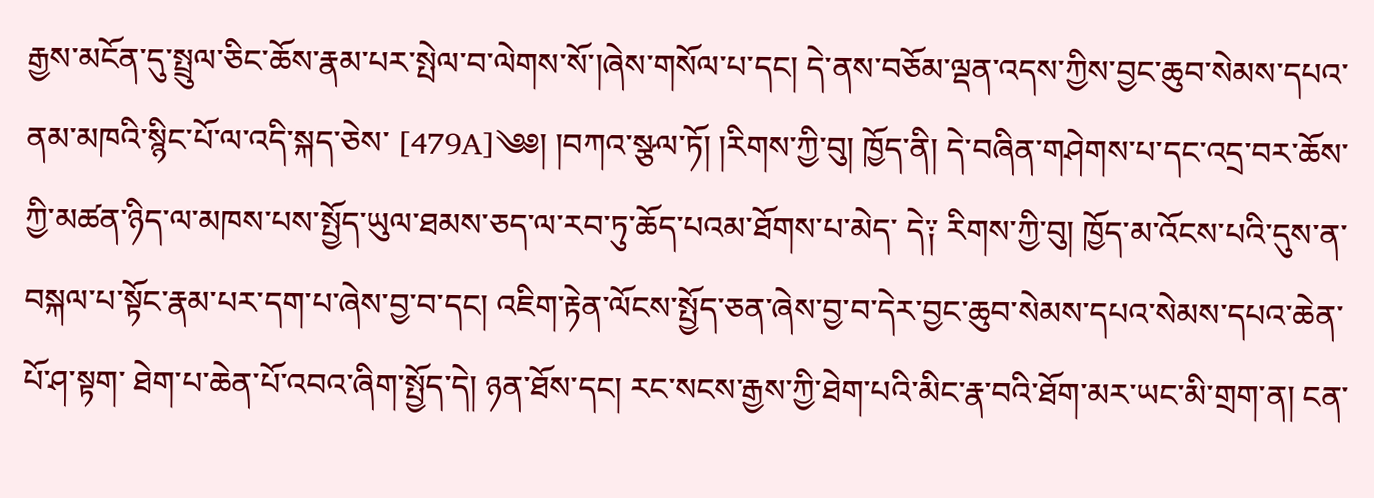རྒྱས་མངོན་དུ་སྤྲུལ་ཅིང་ཆོས་རྣམ་པར་སྤེལ་བ་ལེགས་སོ་།ཞེས་གསོལ་པ་དང། དེ་ནས་བཅོམ་ལྡན་འདས་ཀྱིས་བྱང་ཆུབ་སེམས་དཔའ་ནམ་མཁའི་སྙིང་པོ་ལ་འདི་སྐད་ཅེས་ [479A]༄༅། །བཀའ་སྩལ་ཏོ། །རིགས་ཀྱི་བུ། ཁྱོད་ནི། དེ་བཞིན་གཤེགས་པ་དང་འདྲ་བར་ཆོས་ཀྱི་མཚན་ཉིད་ལ་མཁས་པས་སྤྱོད་ཡུལ་ཐམས་ཅད་ལ་རབ་ཏུ་ཆོད་པའམ་ཐོགས་པ་མེད་ དེ༑ རིགས་ཀྱི་བུ། ཁྱོད་མ་འོངས་པའི་དུས་ན་བསྐལ་པ་སྟོང་རྣམ་པར་དག་པ་ཞེས་བྱ་བ་དང། འཇིག་རྟེན་ལོངས་སྤྱོད་ཅན་ཞེས་བྱ་བ་དེར་བྱང་ཆུབ་སེམས་དཔའ་སེམས་དཔའ་ཆེན་པོ་ཤ་སྟག་ ཐེག་པ་ཆེན་པོ་འབའ་ཞིག་སྤྱོད་དེ། ཉན་ཐོས་དང། རང་སངས་རྒྱས་ཀྱི་ཐེག་པའི་མིང་རྣ་བའི་ཐོག་མར་ཡང་མི་གྲག་ན། ངན་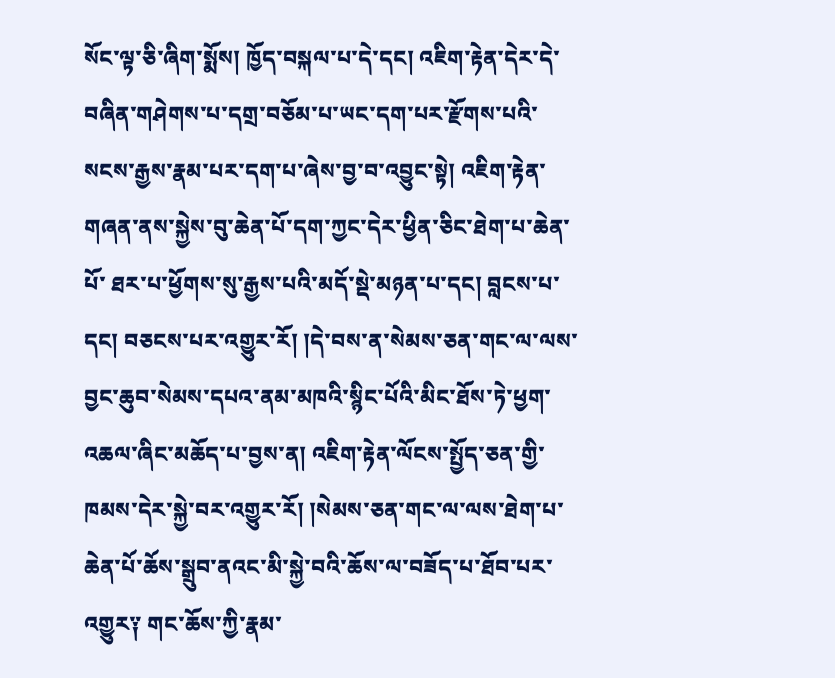སོང་ལྟ་ཅི་ཞིག་སྨོས། ཁྱོད་བསྐལ་པ་དེ་དང། འཇིག་རྟེན་དེར་དེ་ བཞིན་གཤེགས་པ་དགྲ་བཅོམ་པ་ཡང་དག་པར་རྫོགས་པའི་སངས་རྒྱས་རྣམ་པར་དག་པ་ཞེས་བྱ་བ་འབྱུང་སྟེ། འཇིག་རྟེན་གཞན་ནས་སྐྱེས་བུ་ཆེན་པོ་དག་ཀྱང་དེར་ཕྱིན་ཅིང་ཐེག་པ་ཆེན་པོ་ ཐར་པ་ཕྱོགས་སུ་རྒྱས་པའི་མདོ་སྡེ་མཉན་པ་དང། བླངས་པ་དང། བཅངས་པར་འགྱུར་རོ། །དེ་བས་ན་སེམས་ཅན་གང་ལ་ལས་བྱང་ཆུབ་སེམས་དཔའ་ནམ་མཁའི་སྙིང་པོའི་མིང་ཐོས་ཏེ་ཕྱག་ འཆལ་ཞིང་མཆོད་པ་བྱས་ན། འཇིག་རྟེན་ལོངས་སྤྱོད་ཅན་གྱི་ཁམས་དེར་སྐྱེ་བར་འགྱུར་རོ། །སེམས་ཅན་གང་ལ་ལས་ཐེག་པ་ཆེན་པོ་ཆོས་སྒྲུབ་ནའང་མི་སྐྱེ་བའི་ཆོས་ལ་བཟོད་པ་ཐོབ་པར་ འགྱུར༑ གང་ཆོས་ཀྱི་རྣམ་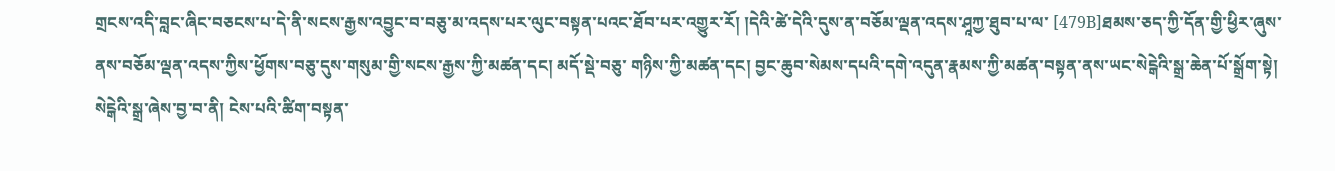གྲངས་འདི་བླང་ཞིང་བཅངས་པ་དེ་ནི་སངས་རྒྱས་འབྱུང་བ་བཅུ་མ་འདས་པར་ལུང་བསྟན་པའང་ཐོབ་པར་འགྱུར་རོ། །དེའི་ཚེ་དེའི་དུས་ན་བཅོམ་ལྡན་འདས་ཤཱཀྱ་ཐུབ་པ་ལ་ [479B]ཐམས་ཅད་ཀྱི་དོན་གྱི་ཕྱིར་ཞུས་ནས་བཅོམ་ལྡན་འདས་ཀྱིས་ཕྱོགས་བཅུ་དུས་གསུམ་གྱི་སངས་རྒྱས་ཀྱི་མཚན་དང། མདོ་སྡེ་བཅུ་ གཉིས་ཀྱི་མཚན་དང། བྱང་ཆུབ་སེམས་དཔའི་དགེ་འདུན་རྣམས་ཀྱི་མཚན་བསྟན་ནས་ཡང་སེངྒེའི་སྒྲ་ཆེན་པོ་སྒྲོག་སྟེ། སེངྒེའི་སྒྲ་ཞེས་བྱ་བ་ནི། ངེས་པའི་ཚིག་བསྟན་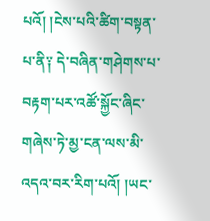པའོ། །ངེས་པའི་ཚིག་བསྟན་ པ་ནི༑ དེ་བཞིན་གཤེགས་པ་བརྟག་པར་འཚོ་སྐྱོང་ཞིང་གཞེས་ཏེ་མྱ་ངན་ལས་མི་འདའ་བར་རིག་པའོ། །ཡང་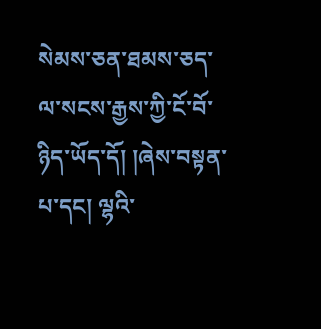སེམས་ཅན་ཐམས་ཅད་ལ་སངས་རྒྱས་ཀྱི་ངོ་བོ་ཉིད་ཡོད་དོ། །ཞེས་བསྟན་པ་དང། ལྷའི་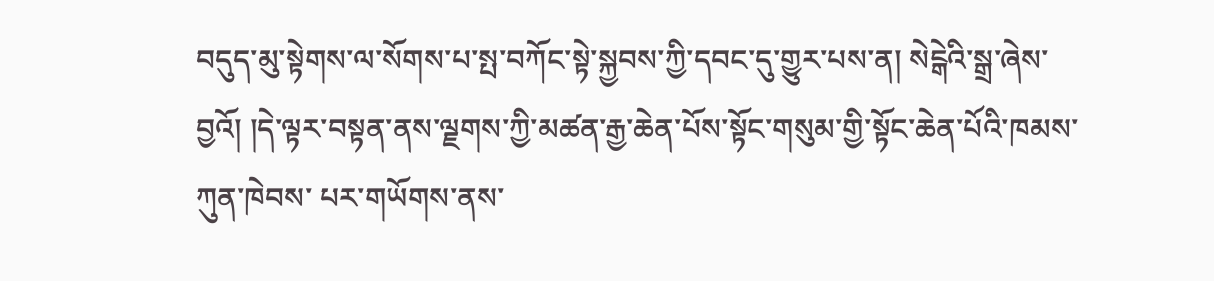བདུད་མུ་སྟེགས་ལ་སོགས་པ་སྤ་བཀོང་སྟེ་སྐྱབས་ཀྱི་དབང་དུ་གྱུར་པས་ན། སེངྒེའི་སྒྲ་ཞེས་བྱའོ། །དེ་ལྟར་བསྟན་ནས་ལྗགས་ཀྱི་མཚན་རྒྱ་ཆེན་པོས་སྟོང་གསུམ་གྱི་སྟོང་ཆེན་པོའི་ཁམས་ཀུན་ཁེབས་ པར་གཡོགས་ནས་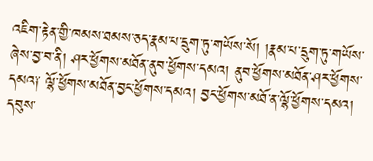འཇིག་རྟེན་གྱི་ཁམས་ཐམས་ཅད་རྣམ་པ་དྲུག་ཏུ་གཡོས་སོ། །རྣམ་པ་དྲུག་ཏུ་གཡོས་ཞེས་བྱ་བ་ནི། ཤར་ཕྱོགས་མཐོན་ནུབ་ཕྱོགས་དམའ། ནུབ་ཕྱོགས་མཐོན་ཤར་ཕྱོགས་ དམའ༑ ལྷོ་ཕྱོགས་མཐོན་བྱང་ཕྱོགས་དམའ། བྱང་ཕྱོགས་མཐོ་ན་ལྷོ་ཕྱོགས་དམའ། དབུས་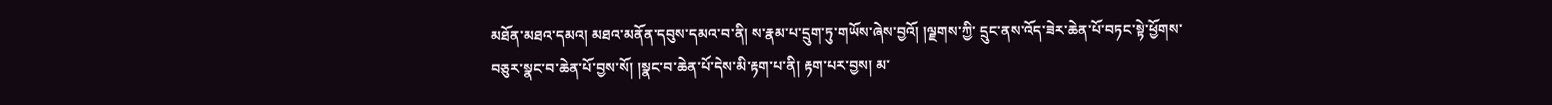མཐོན་མཐའ་དམའ། མཐའ་མནོན་དབུས་དམའ་བ་ནི། ས་རྣམ་པ་དྲུག་ཏུ་གཡོས་ཞེས་བྱའོ། །ལྗགས་ཀྱི་ དྲུང་ནས་འོད་ཟེར་ཆེན་པོ་བཏང་སྟེ་ཕྱོགས་བཅུར་སྣང་བ་ཆེན་པོ་བྱས་སོ། །སྣང་བ་ཆེན་པོ་དེས་མི་རྟག་པ་ནི། རྟག་པར་བྱས། མ་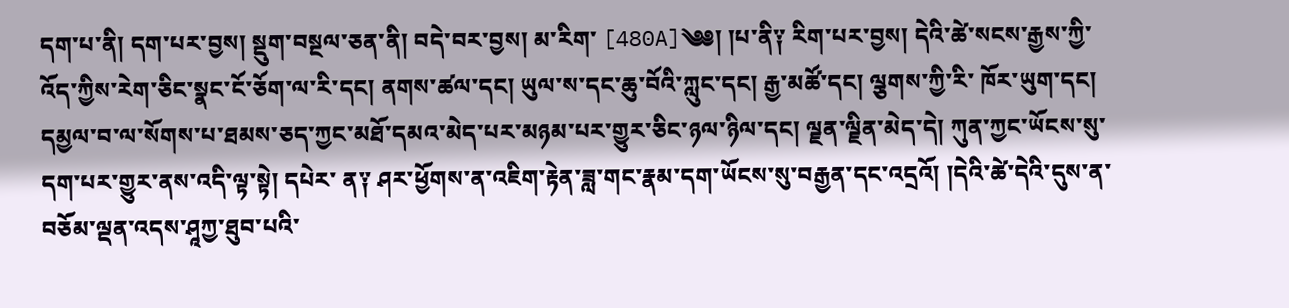དག་པ་ནི། དག་པར་བྱས། སྡུག་བསྔལ་ཅན་ནི། བདེ་བར་བྱས། མ་རིག་ [480A]༄༅། །པ་ནི༑ རིག་པར་བྱས། དེའི་ཚེ་སངས་རྒྱས་ཀྱི་འོད་ཀྱིས་རེག་ཅིང་སྣང་ངོ་ཅོག་ལ་རི་དང། ནགས་ཚལ་དང། ཡུལ་ས་དང་ཆུ་བོའི་ཀླུང་དང། རྒྱ་མཚོ་དང། ལྕགས་ཀྱི་རི་ ཁོར་ཡུག་དང། དམྱལ་བ་ལ་སོགས་པ་ཐམས་ཅད་ཀྱང་མཐོ་དམའ་མེད་པར་མཉམ་པར་གྱུར་ཅིང་ཉལ་ཉིལ་དང། ལྗན་ལྗིན་མེད་དེ། ཀུན་ཀྱང་ཡོངས་སུ་དག་པར་གྱུར་ནས་འདི་ལྟ་སྟེ། དཔེར་ ན༑ ཤར་ཕྱོགས་ན་འཇིག་རྟེན་ཟླ་གང་རྣམ་དག་ཡོངས་སུ་བརྒྱན་དང་འདྲའོ། །དེའི་ཚེ་དེའི་དུས་ན་བཅོམ་ལྡན་འདས་ཤཱཀྱ་ཐུབ་པའི་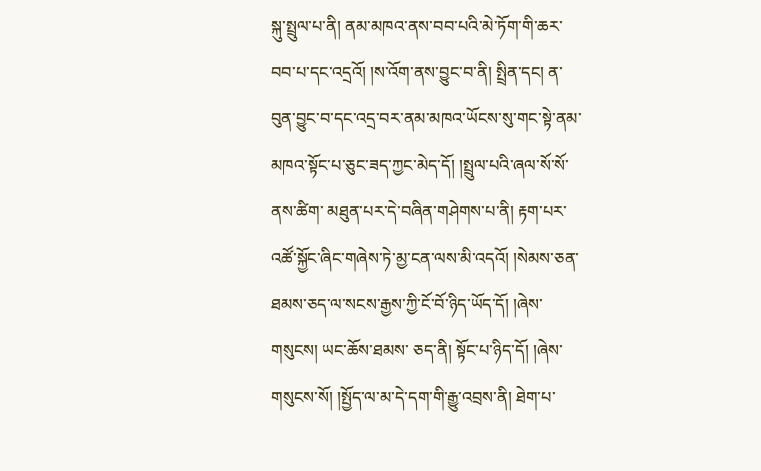སྐུ་སྤྲུལ་པ་ནི། ནམ་མཁའ་ནས་བབ་པའི་མེ་ཏོག་གི་ཆར་ བབ་པ་དང་འདྲའོ། །ས་འོག་ནས་བྱུང་བ་ནི། སྤྲིན་དང། ན་བུན་བྱུང་བ་དང་འདྲ་བར་ནམ་མཁའ་ཡོངས་སུ་གང་སྟེ་ནམ་མཁའ་སྟོང་པ་ཅུང་ཟད་ཀྱང་མེད་དོ། །སྤྲུལ་པའི་ཞལ་སོ་སོ་ནས་ཚིག་ མཐུན་པར་དེ་བཞིན་གཤེགས་པ་ནི། རྟག་པར་འཚོ་སྐྱོང་ཞིང་གཞེས་ཏེ་མྱ་ངན་ལས་མི་འདའོ། །སེམས་ཅན་ཐམས་ཅད་ལ་སངས་རྒྱས་ཀྱི་ངོ་བོ་ཉིད་ཡོད་དོ། །ཞེས་གསུངས། ཡང་ཆོས་ཐམས་ ཅད་ནི། སྟོང་པ་ཉིད་དོ། །ཞེས་གསུངས་སོ། །སྤྱོད་ལ་མ་དེ་དག་གི་རྒྱུ་འབྲས་ནི། ཐེག་པ་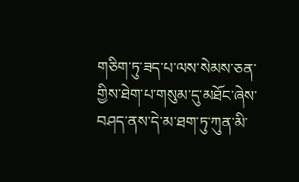གཅིག་ཏུ་ཟད་པ་ལས་སེམས་ཅན་གྱིས་ཐེག་པ་གསུམ་དུ་མཐོང་ཞེས་བཤད་ནས་དེ་མ་ཐག་ཏུ་ཀུན་མི་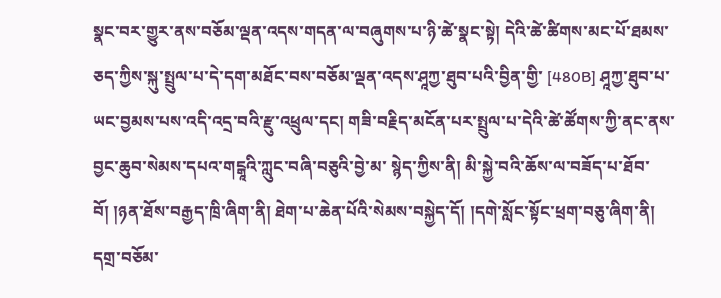སྣང་བར་གྱུར་ནས་བཅོམ་ལྡན་འདས་གདན་ལ་བཞུགས་པ་ཉི་ཚེ་སྣང་སྟེ། དེའི་ཚེ་ཚིགས་མང་པོ་ཐམས་ཅད་ཀྱིས་སྐུ་སྤྲུལ་པ་དེ་དག་མཐོང་བས་བཅོམ་ལྡན་འདས་ཤཱཀྱ་ཐུབ་པའི་བྱིན་གྱི་ [480B] ཤཱཀྱ་ཐུབ་པ་ཡང་བྱམས་པས་འདི་འདྲ་བའི་རྫུ་འཕྲུལ་དང། གཟི་བརྗིད་མངོན་པར་སྤྲུལ་པ་དེའི་ཚེ་ཚོགས་ཀྱི་ནང་ནས་བྱང་ཆུབ་སེམས་དཔའ་གངྒཱའི་ཀླུང་བཞི་བཅུའི་བྱེ་མ་ སྙེད་ཀྱིས་ནི། མི་སྐྱེ་བའི་ཆོས་ལ་བཟོད་པ་ཐོབ་བོ། །ཉན་ཐོས་བརྒྱད་ཁྲི་ཞིག་ནི། ཐེག་པ་ཆེན་པོའི་སེམས་བསྐྱེད་དོ། །དགེ་སློང་སྟོང་ཕྲག་བཅུ་ཞིག་ནི། དགྲ་བཅོམ་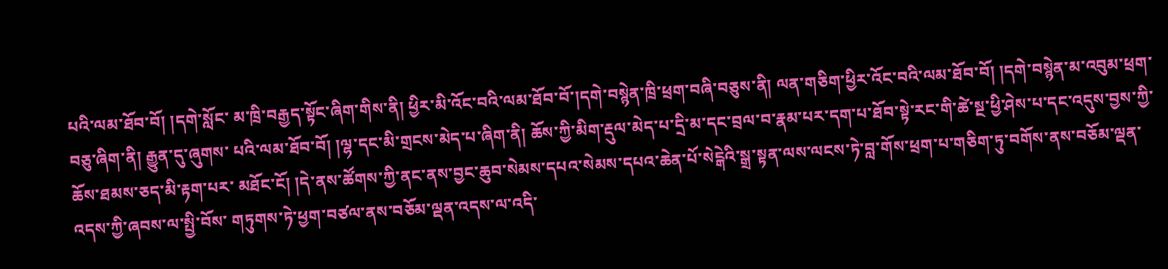པའི་ལམ་ཐོབ་བོ། །དགེ་སློང་ མ་ཁྲི་བརྒྱད་སྟོང་ཞིག་གིས་ནི། ཕྱིར་མི་འོང་བའི་ལམ་ཐོབ་བོ་།དགེ་བསྙེན་ཁྲི་ཕྲག་བཞི་བཅུས་ནི། ལན་གཅིག་ཕྱིར་འོང་བའི་ལམ་ཐོབ་བོ། །དགེ་བསྙེན་མ་འབུམ་ཕྲག་བཅུ་ཞིག་ནི། རྒྱུན་དུ་ཞུགས་ པའི་ལམ་ཐོབ་བོ། །ལྷ་དང་མི་གྲངས་མེད་པ་ཞིག་ནི། ཆོས་ཀྱི་མིག་རྡུལ་མེད་པ་དྲི་མ་དང་བྲལ་བ་རྣམ་པར་དག་པ་ཐོབ་སྟེ་རང་གི་ཚེ་སྔ་ཕྱི་ཤེས་པ་དང་འདུས་བྱས་ཀྱི་ཆོས་ཐམས་ཅད་མི་རྟག་པར་ མཐོང་ངོ། །དེ་ནས་ཚོགས་ཀྱི་ནང་ནས་བྱང་ཆུབ་སེམས་དཔའ་སེམས་དཔའ་ཆེན་པོ་སེངྒེའི་སྒྲ་སྟན་ལས་ལངས་ཏེ་བླ་གོས་ཕྲག་པ་གཅིག་ཏུ་བགོས་ནས་བཅོམ་ལྡན་འདས་ཀྱི་ཞབས་ལ་སྤྱི་བོས་ གཏུགས་ཏེ་ཕྱག་བཙལ་ནས་བཅོམ་ལྡན་འདས་ལ་འདི་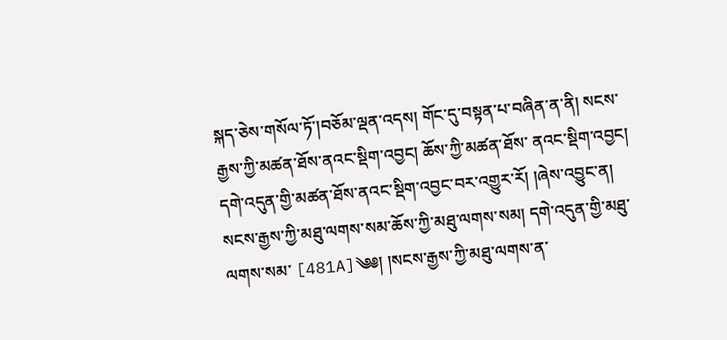སྐད་ཅེས་གསོལ་ཏོ་།བཅོམ་ལྡན་འདས། གོང་དུ་བསྟན་པ་བཞིན་ན་ནི། སངས་རྒྱས་ཀྱི་མཚན་ཐོས་ནའང་སྡིག་འབྱང། ཆོས་ཀྱི་མཚན་ཐོས་ ནའང་སྡིག་འབྱང། དགེ་འདུན་གྱི་མཚན་ཐོས་ནའང་སྡིག་འབྱང་བར་འགྱུར་རོ། །ཞེས་འབྱུང་ན། སངས་རྒྱས་ཀྱི་མཐུ་ལགས་སམ་ཆོས་ཀྱི་མཐུ་ལགས་སམ། དགེ་འདུན་གྱི་མཐུ་ལགས་སམ་ [481A]༄༅། །སངས་རྒྱས་ཀྱི་མཐུ་ལགས་ན་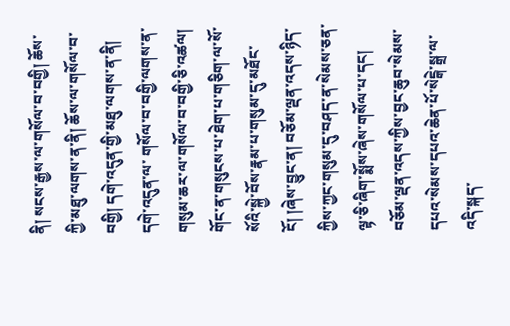ནི། སངས་རྒྱས་ལ་གསོལ་བ་བགྱི། ཆོས་ཀྱི་མཐུ་ལགས་ན་ནི། ཆོས་ལ་གསོལ་བ་བགྱི། དགེ་འདུན་གྱི་མཐུ་ལགས་ན་ནི། དགེ་འདུན་ལ་ གསོལ་བ་བགྱི་ལགས་ན་གསུམ་ཆར་ལ་གསོལ་བ་བགྱི་ཅི་འཚལ། གོང་ན་གསུངས་པ་ཐེག་པ་གཅིག་ལ་སོ་སོའི་སྐྱེ་བོས་རྣམ་པ་གསུམ་དུ་མཐོང་ངོ། །ཞེས་བྱུང་ན། བཅོམ་ལྡན་འདས་ཉིད་ ཀྱིས་ཀྱང་གསུམ་དུ་བཤད་ན་སེམས་ཅན་ལྟ་ཅི་ཞིག་སྨོས་ཞེས་གསོལ་པ་དང། བཅོམ་ལྡན་འདས་ཀྱིས་བྱང་ཆུབ་སེམས་དཔའ་སེམས་དཔའ་ཆེན་པོ་སེངྒེ་སྒྲ་ལ་འདི་སྐད་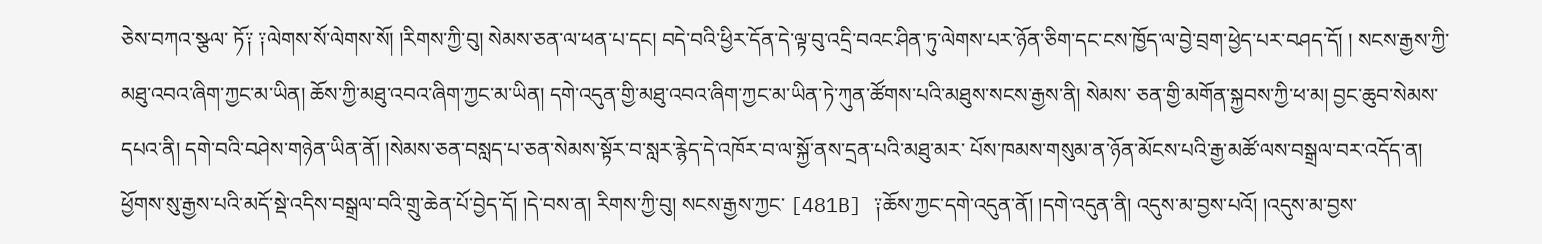ཅེས་བཀའ་སྩལ་ ཏོ༑ ༑ལེགས་སོ་ལེགས་སོ། །རིགས་ཀྱི་བུ། སེམས་ཅན་ལ་ཕན་པ་དང། བདེ་བའི་ཕྱིར་དོན་དེ་ལྟ་བུ་འདྲི་བའང་ཤིན་ཏུ་ལེགས་པར་ཉོན་ཅིག་དང་ངས་ཁྱོད་ལ་བྱེ་བྲག་ཕྱེད་པར་བཤད་དོ། ། སངས་རྒྱས་ཀྱི་མཐུ་འབའ་ཞིག་ཀྱང་མ་ཡིན། ཆོས་ཀྱི་མཐུ་འབའ་ཞིག་ཀྱང་མ་ཡིན། དགེ་འདུན་གྱི་མཐུ་འབའ་ཞིག་ཀྱང་མ་ཡིན་ཏེ་ཀུན་ཚོགས་པའི་མཐུས་སངས་རྒྱས་ནི། སེམས་ ཅན་གྱི་མགོན་སྐྱབས་ཀྱི་ཕ་མ། བྱང་ཆུབ་སེམས་དཔའ་ནི། དགེ་བའི་བཤེས་གཉེན་ཡིན་ནོ། །སེམས་ཅན་བསླད་པ་ཅན་སེམས་སྟོར་བ་སླར་རྙེད་དེ་འཁོར་བ་ལ་སྐྱོ་ནས་དྲན་པའི་མཐུ་མར་ པོས་ཁམས་གསུམ་ན་ཉོན་མོངས་པའི་རྒྱ་མཚོ་ལས་བསྒྲལ་བར་འདོད་ན། ཕྱོགས་སུ་རྒྱས་པའི་མདོ་སྡེ་འདིས་བསྒྲལ་བའི་གྲུ་ཆེན་པོ་བྱེད་དོ། །དེ་བས་ན། རིགས་ཀྱི་བུ། སངས་རྒྱས་ཀྱང་ [481B] ༑ཆོས་ཀྱང་དགེ་འདུན་ནོ། །དགེ་འདུན་ནི། འདུས་མ་བྱས་པའོ། །འདུས་མ་བྱས་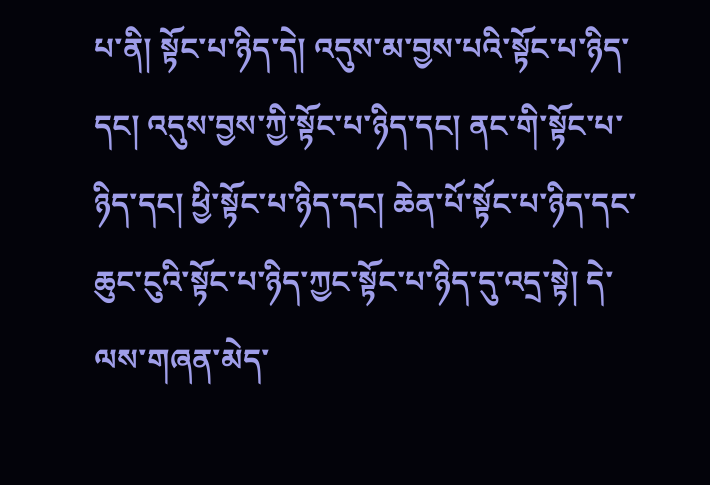པ་ནི། སྟོང་པ་ཉིད་དེ། འདུས་མ་བྱས་པའི་སྟོང་པ་ཉིད་དང། འདུས་བྱས་ཀྱི་སྟོང་པ་ཉིད་དང། ནང་གི་སྟོང་པ་ ཉིད་དང། ཕྱི་སྟོང་པ་ཉིད་དང། ཆེན་པོ་སྟོང་པ་ཉིད་དང་ཆུང་ངུའི་སྟོང་པ་ཉིད་ཀྱང་སྟོང་པ་ཉིད་དུ་འདྲ་སྟེ། དེ་ལས་གཞན་མེད་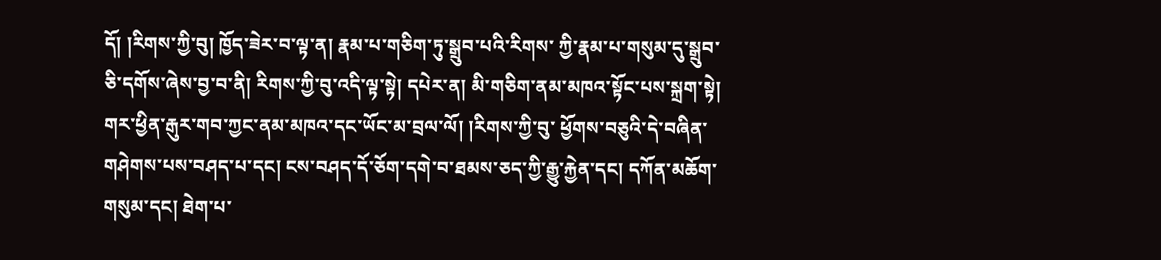དོ། །རིགས་ཀྱི་བུ། ཁྱོད་ཟེར་བ་ལྟ་ན། རྣམ་པ་གཅིག་ཏུ་སྒྲུབ་པའི་རིགས་ ཀྱི་རྣམ་པ་གསུམ་དུ་སྒྲུབ་ཅི་དགོས་ཞེས་བྱ་བ་ནི། རིགས་ཀྱི་བུ་འདི་ལྟ་སྟེ། དཔེར་ན། མི་གཅིག་ནམ་མཁའ་སྟོང་པས་སྐྲག་སྟེ། གར་ཕྱིན་རྒུར་གབ་ཀྱང་ནམ་མཁའ་དང་ཡོང་མ་བྲལ་ལོ། །རིགས་ཀྱི་བུ་ ཕྱོགས་བཅུའི་དེ་བཞིན་གཤེགས་པས་བཤད་པ་དང། ངས་བཤད་དོ་ཅོག་དགེ་བ་ཐམས་ཅད་ཀྱི་རྒྱུ་རྐྱེན་དང། དཀོན་མཆོག་གསུམ་དང། ཐེག་པ་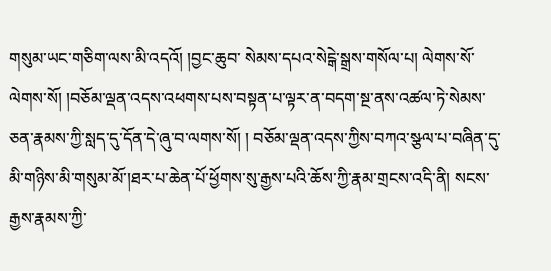གསུམ་ཡང་གཅིག་ལས་མི་འདའོ། །བྱང་ཆུབ་ སེམས་དཔའ་སེངྒེ་སྒྲས་གསོལ་པ། ལེགས་སོ་ལེགས་སོ། །བཅོམ་ལྡན་འདས་འཕགས་པས་བསྟན་པ་ལྟར་ན་བདག་སྔ་ནས་འཚལ་ཏེ་སེམས་ཅན་རྣམས་ཀྱི་སླད་དུ་དོན་དེ་ཞུ་བ་ལགས་སོ། ། བཅོམ་ལྡན་འདས་ཀྱིས་བཀའ་སྩལ་པ་བཞིན་དུ་མི་གཉིས་མི་གསུམ་མོ་།ཐར་པ་ཆེན་པོ་ཕྱོགས་སུ་རྒྱས་པའི་ཆོས་ཀྱི་རྣམ་གྲངས་འདི་ནི། སངས་རྒྱས་རྣམས་ཀྱི་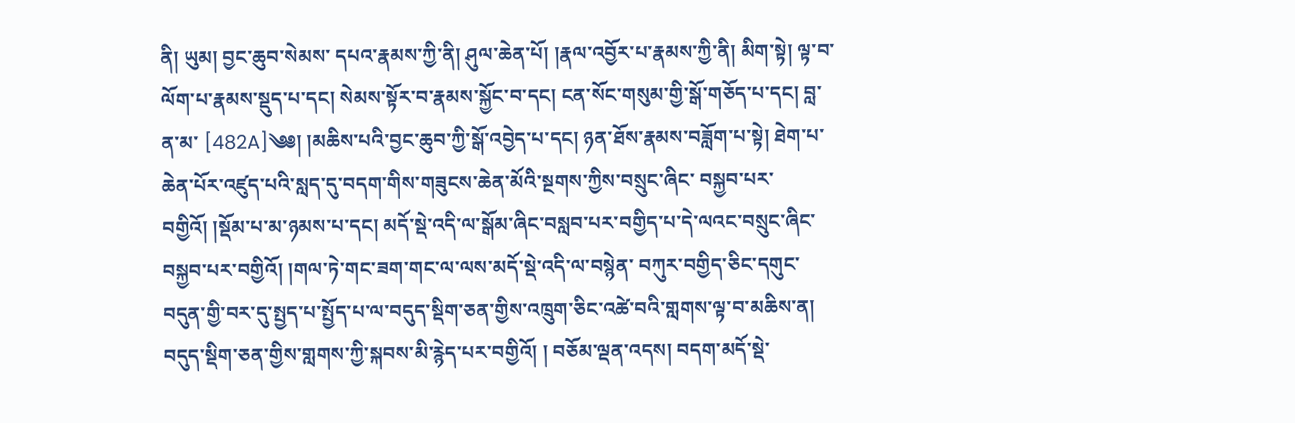ནི། ཡུམ། བྱང་ཆུབ་སེམས་ དཔའ་རྣམས་ཀྱི་ནི། ཤུལ་ཆེན་པོ། །རྣལ་འབྱོར་པ་རྣམས་ཀྱི་ནི། མིག་སྟེ། ལྟ་བ་ལོག་པ་རྣམས་སྡུད་པ་དང། སེམས་སྟོར་བ་རྣམས་སྐྱོང་བ་དང། ངན་སོང་གསུམ་གྱི་སྒོ་གཅོད་པ་དང། བླ་ན་མ་ [482A]༄༅། །མཆིས་པའི་བྱང་ཆུབ་ཀྱི་སྒོ་འབྱེད་པ་དང། ཉན་ཐོས་རྣམས་བཟློག་པ་སྟེ། ཐེག་པ་ཆེན་པོར་འཛུད་པའི་སླད་དུ་བདག་གིས་གཟུངས་ཆེན་མོའི་སྔགས་ཀྱིས་བསྲུང་ཞིང་ བསྐྱབ་པར་བགྱིའོ། །སྡོམ་པ་མ་ཉམས་པ་དང། མདོ་སྡེ་འདི་ལ་སྒོམ་ཞིང་བསླབ་པར་བགྱིད་པ་དེ་ལའང་བསྲུང་ཞིང་བསྐྱབ་པར་བགྱིའོ། །གལ་ཏེ་གང་ཟག་གང་ལ་ལས་མདོ་སྡེ་འདི་ལ་བསྙེན་ བཀུར་བགྱིད་ཅིང་དགུང་བདུན་གྱི་བར་དུ་སྤྱད་པ་སྤྱོད་པ་ལ་བདུད་སྡིག་ཅན་གྱིས་འཁྲུག་ཅིང་འཚེ་བའི་གླགས་ལྟ་བ་མཆིས་ན། བདུད་སྡིག་ཅན་གྱིས་གླགས་ཀྱི་སྐབས་མི་རྙེད་པར་བགྱིའོ། ། བཅོམ་ལྡན་འདས། བདག་མདོ་སྡེ་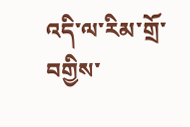འདི་ལ་རིམ་གྲོ་བགྱིས་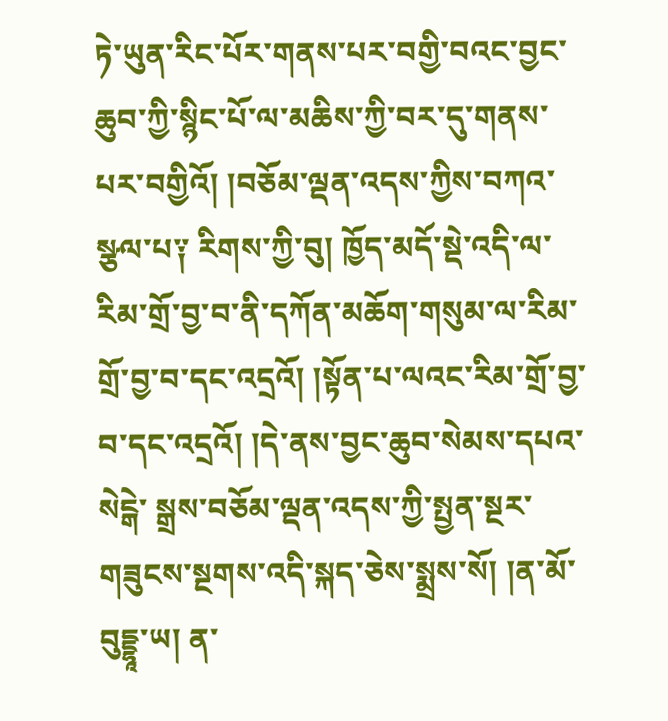ཏེ་ཡུན་རིང་པོར་གནས་པར་བགྱི་བའང་བྱང་ཆུབ་ཀྱི་སྙིང་པོ་ལ་མཆིས་ཀྱི་བར་དུ་གནས་པར་བགྱིའོ། །བཅོམ་ལྡན་འདས་ཀྱིས་བཀའ་ སྩལ་པ༑ རིགས་ཀྱི་བུ། ཁྱོད་མདོ་སྡེ་འདི་ལ་རིམ་གྲོ་བྱ་བ་ནི་དཀོན་མཆོག་གསུམ་ལ་རིམ་གྲོ་བྱ་བ་དང་འདྲའོ། །སྟོན་པ་ལའང་རིམ་གྲོ་བྱ་བ་དང་འདྲའོ། །དེ་ནས་བྱང་ཆུབ་སེམས་དཔའ་སེངྒེ་ སྒྲས་བཅོམ་ལྡན་འདས་ཀྱི་སྤྱན་སྔར་གཟུངས་སྔགས་འདི་སྐད་ཅེས་སྨྲས་སོ། །ན་མོ་བུདྡྷཱ་ཡ། ན་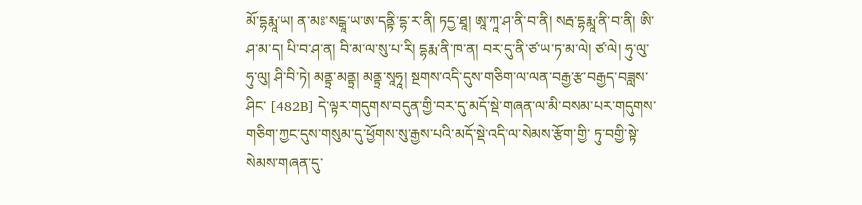མོ་དྷརྨཱ་ཡ། ན་མཿ་སངྒཱ་ཡ་ཨ་དནྟི་དྷ་ར་ནི། ཏདྱ་ཐཱ། ཨཱ་ཀཱ་ཤ་ནི་བ་ནི། སརྦ་དྷརྨཱ་ནི་བ་ནི། ཨི་ ཤ་མ་ད། པི་བ་ཤ་ན། བི་མ་ལ་སུ་པ་རི། དྷརྨ་ནི་ཁ་ན། བར་དུ་ནི་ཙ་ཡ་ཏ་མ་ལེ། ཙ་ལེ། ཧུ་ལུ་ཧུ་ལུ། ཤི་བི་ཏེ། མནྟྲ་མནྟྲ། མནྟྲ་སཱཧཱ། སྔགས་འདི་དུས་གཅིག་ལ་ལན་བརྒྱ་རྩ་བརྒྱད་བཟླས་ཤིང་ [482B] དེ་ལྟར་གདུགས་བདུན་གྱི་བར་དུ་མདོ་སྡེ་གཞན་ལ་མི་བསམ་པར་གདུགས་གཅིག་ཀྱང་དུས་གསུམ་དུ་ཕྱོགས་སུ་རྒྱས་པའི་མདོ་སྡེ་འདི་ལ་སེམས་རྩོག་གྱི་ ཏུ་བགྱི་སྟེ་སེམས་གཞན་དུ་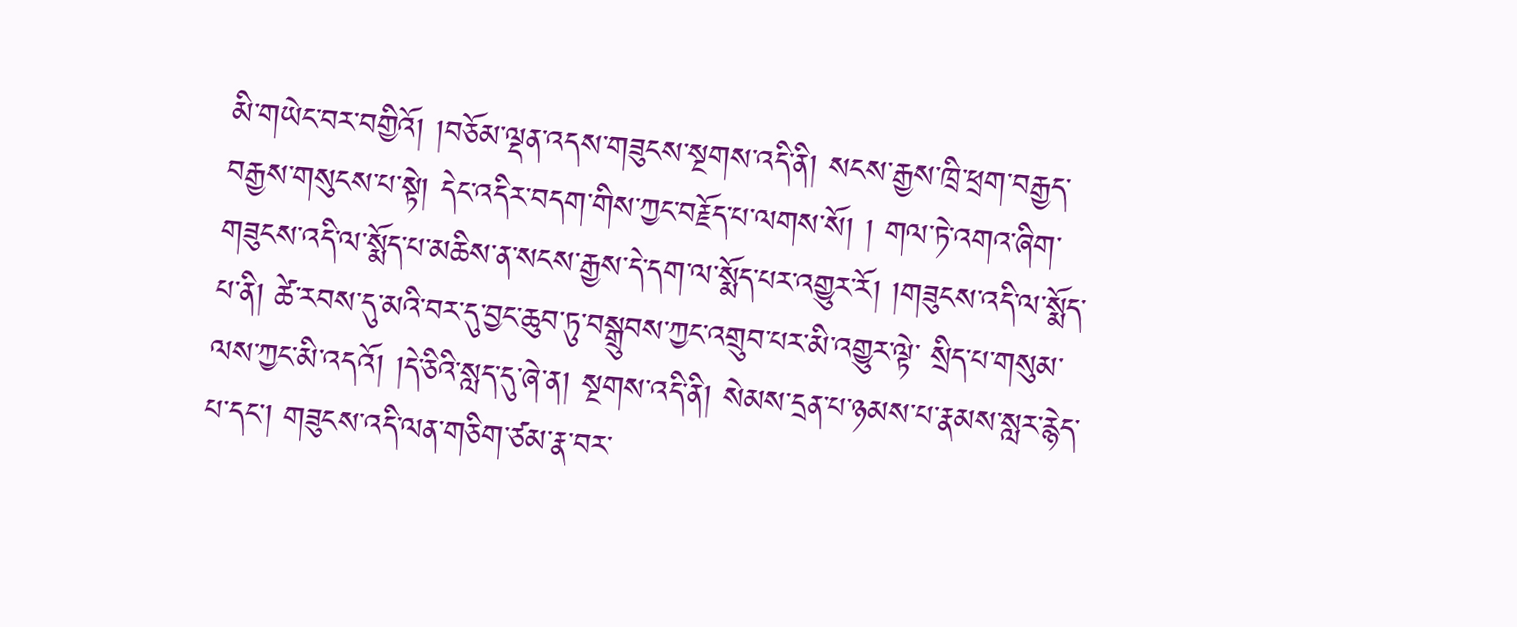མི་གཡེང་བར་བགྱིའོ། །བཅོམ་ལྡན་འདས་གཟུངས་སྔགས་འདི་ནི། སངས་རྒྱས་ཁྲི་ཕྲག་བརྒྱད་བརྒྱས་གསུངས་པ་སྟེ། དེང་འདིར་བདག་གིས་ཀྱང་བརྗོད་པ་ལགས་སོ། ། གལ་ཏེ་འགའ་ཞིག་གཟུངས་འདི་ལ་སྨོད་པ་མཆིས་ན་སངས་རྒྱས་དེ་དག་ལ་སྨོད་པར་འགྱུར་རོ། །གཟུངས་འདི་ལ་སྨོད་པ་ནི། ཚེ་རབས་དུ་མའི་བར་དུ་བྱང་ཆུབ་ཏུ་བསྒྲུབས་ཀྱང་འགྲུབ་པར་མི་འགྱུར་ལྟེ་ སྲིད་པ་གསུམ་ལས་ཀྱང་མི་འདའོ། །དེ་ཅིའི་སླད་དུ་ཞེ་ན། སྔགས་འདི་ནི། སེམས་དྲན་པ་ཉམས་པ་རྣམས་སླར་རྙེད་པ་དང། གཟུངས་འདི་ལན་གཅིག་ཙམ་རྣ་བར་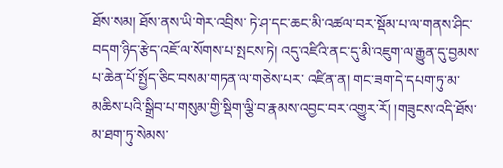ཐོས་སམ། ཐོས་ནས་ཡི་གེར་འབྲིས་ ཏེ་ཤ་དང་ཆང་མི་འཚལ་བར་སྡོམ་པ་ལ་གནས་ཤིང་བདག་ཉིད་རྩེད་འཇོ་ལ་སོགས་པ་སྤངས་ཏེ། འདུ་འཛིའི་ནང་དུ་མི་འཇུག་ལ་རྒྱུན་དུ་བྱམས་པ་ཆེན་པོ་སྤྱོད་ཅིང་བསམ་གཏན་ལ་གཅེས་པར་ འཛིན་ན། གང་ཟག་དེ་དཔག་ཏུ་མ་མཆིས་པའི་སྒྲིབ་པ་གསུམ་གྱི་སྡིག་ལྕི་བ་རྣམས་འབྱང་བར་འགྱུར་རོ། །གཟུངས་འདི་ཐོས་མ་ཐག་ཏུ་སེམས་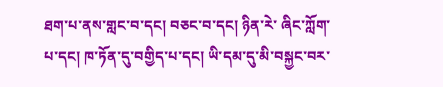ཐག་པ་ནས་གླང་བ་དང། བཅང་བ་དང། ཉིན་རེ་ ཞིང་ཀློག་པ་དང། ཁ་ཏོན་དུ་བགྱིད་པ་དང། ཡི་དམ་དུ་མི་བསྐྱང་བར་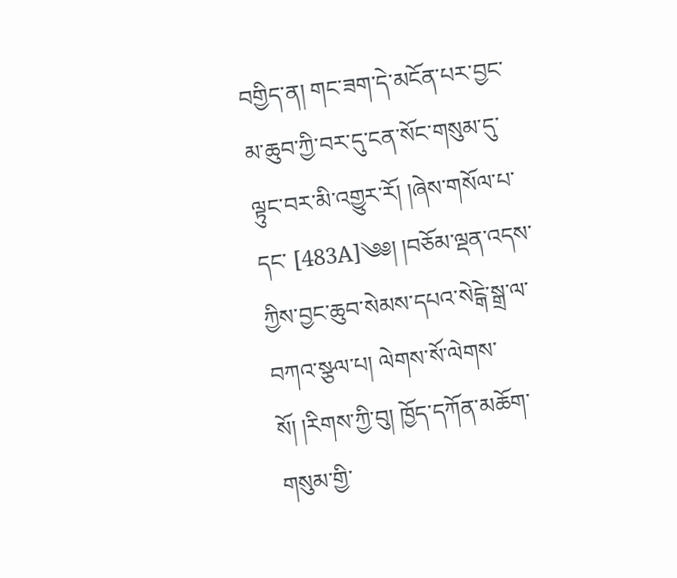བགྱིད་ན། གང་ཟག་དེ་མངོན་པར་བྱང་མ་ཆུབ་ཀྱི་བར་དུ་ངན་སོང་གསུམ་དུ་ལྟུང་བར་མི་འགྱུར་རོ། །ཞེས་གསོལ་པ་དང་ [483A]༄༅། །བཅོམ་ལྡན་འདས་ཀྱིས་བྱང་ཆུབ་སེམས་དཔའ་སེངྒེ་སྒྲ་ལ་བཀའ་སྩལ་པ། ལེགས་སོ་ལེགས་སོ། །རིགས་ཀྱི་བུ། ཁྱོད་དཀོན་མཆོག་གསུམ་གྱི་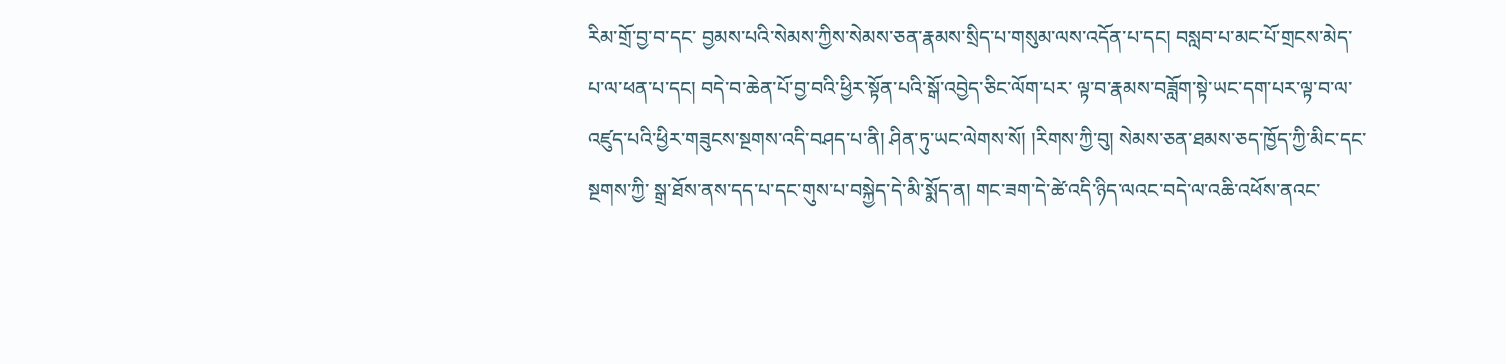རིམ་གྲོ་བྱ་བ་དང་ བྱམས་པའི་སེམས་ཀྱིས་སེམས་ཅན་རྣམས་སྲིད་པ་གསུམ་ལས་འདོན་པ་དང། བསླབ་པ་མང་པོ་གྲངས་མེད་པ་ལ་ཕན་པ་དང། བདེ་བ་ཆེན་པོ་བྱ་བའི་ཕྱིར་སྟོན་པའི་སྒོ་འབྱེད་ཅིང་ལོག་པར་ ལྟ་བ་རྣམས་བཟློག་སྟེ་ཡང་དག་པར་ལྟ་བ་ལ་འཛུད་པའི་ཕྱིར་གཟུངས་སྔགས་འདི་བཤད་པ་ནི། ཤིན་ཏུ་ཡང་ལེགས་སོ། །རིགས་ཀྱི་བུ། སེམས་ཅན་ཐམས་ཅད་ཁྱོད་ཀྱི་མིང་དང་སྔགས་ཀྱི་ སྒྲ་ཐོས་ནས་དད་པ་དང་གུས་པ་བསྐྱེད་དེ་མི་སྨོད་ན། གང་ཟག་དེ་ཚེ་འདི་ཉིད་ལའང་བདེ་ལ་འཆི་འཕོས་ནའང་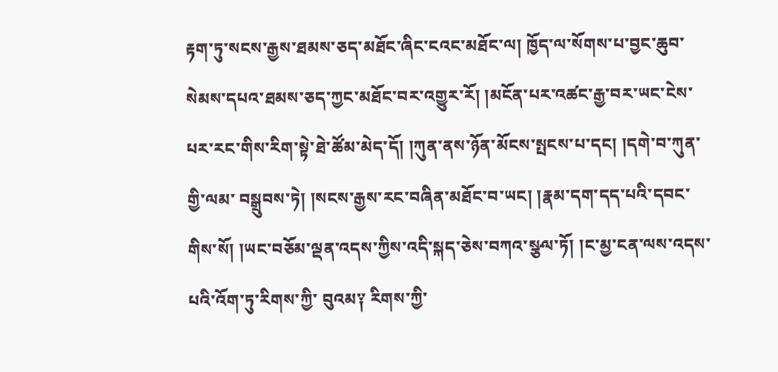རྟག་ཏུ་སངས་རྒྱས་ཐམས་ཅད་མཐོང་ཞིང་ངའང་མཐོང་ལ། ཁྱོད་ལ་སོགས་པ་བྱང་ཆུབ་ སེམས་དཔའ་ཐམས་ཅད་ཀྱང་མཐོང་བར་འགྱུར་རོ། །མངོན་པར་འཚང་རྒྱ་བར་ཡང་ངེས་པར་རང་གིས་རིག་སྟེ་ཐེ་ཚོམ་མེད་དོ། །ཀུན་ནས་ཉོན་མོངས་སྤངས་པ་དང། །དགེ་བ་ཀུན་གྱི་ལམ་ བསྒྲུབས་ཏེ། །སངས་རྒྱས་རང་བཞིན་མཐོང་བ་ཡང། །རྣམ་དག་དད་པའི་དབང་གིས་སོ། །ཡང་བཅོམ་ལྡན་འདས་ཀྱིས་འདི་སྐད་ཅེས་བཀའ་སྩལ་ཏོ། །ང་མྱ་ངན་ལས་འདས་པའི་འོག་ཏུ་རིགས་ཀྱི་ བུའམ༑ རིགས་ཀྱི་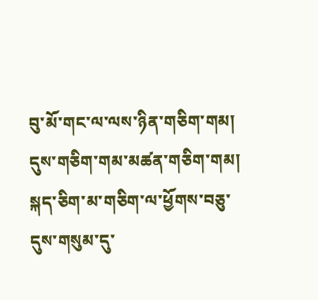བུ་མོ་གང་ལ་ལས་ཉིན་གཅིག་གམ། དུས་གཅིག་གམ་མཚན་གཅིག་གམ། སྐད་ཅིག་མ་གཅིག་ལ་ཕྱོགས་བཅུ་དུས་གསུམ་དུ་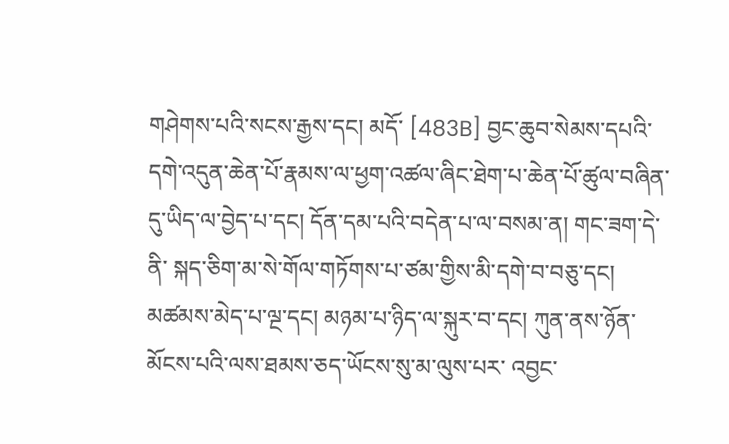གཤེགས་པའི་སངས་རྒྱས་དང། མདོ་ [483B] བྱང་ཆུབ་སེམས་དཔའི་དགེ་འདུན་ཆེན་པོ་རྣམས་ལ་ཕྱག་འཚལ་ཞིང་ཐེག་པ་ཆེན་པོ་ཚུལ་བཞིན་དུ་ཡིད་ལ་བྱེད་པ་དང། དོན་དམ་པའི་བདེན་པ་ལ་བསམ་ན། གང་ཟག་དེ་ནི་ སྐད་ཅིག་མ་སེ་གོལ་གཏོགས་པ་ཙམ་གྱིས་མི་དགེ་བ་བཅུ་དང། མཚམས་མེད་པ་ལྔ་དང། མཉམ་པ་ཉིད་ལ་སྐུར་བ་དང། ཀུན་ནས་ཉོན་མོངས་པའི་ལས་ཐམས་ཅད་ཡོངས་སུ་མ་ལུས་པར་ འབྱང་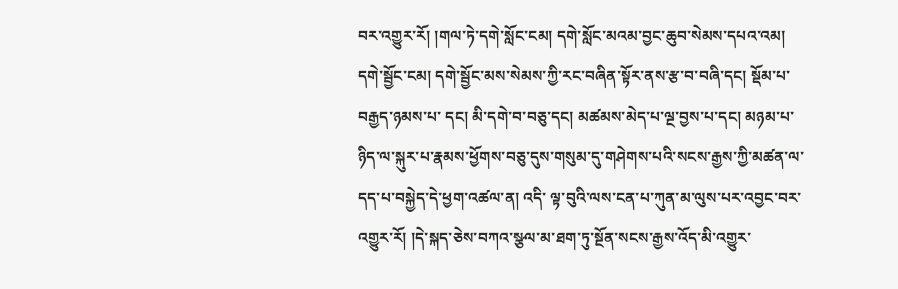བར་འགྱུར་རོ། །གལ་ཏེ་དགེ་སློང་ངམ། དགེ་སློང་མའམ་བྱང་ཆུབ་སེམས་དཔའ་འམ། དགེ་སྦྱོང་ངམ། དགེ་སྦྱོང་མས་སེམས་ཀྱི་རང་བཞིན་སྟོར་ནས་རྩ་བ་བཞི་དང། སྡོམ་པ་བརྒྱད་ཉམས་པ་ དང། མི་དགེ་བ་བཅུ་དང། མཚམས་མེད་པ་ལྔ་བྱས་པ་དང། མཉམ་པ་ཉིད་ལ་སྐུར་པ་རྣམས་ཕྱོགས་བཅུ་དུས་གསུམ་དུ་གཤེགས་པའི་སངས་རྒྱས་ཀྱི་མཚན་ལ་དད་པ་བསྐྱེད་དེ་ཕྱག་འཚལ་ན། འདི་ ལྟ་བུའི་ལས་ངན་པ་ཀུན་མ་ལུས་པར་འབྱང་བར་འགྱུར་རོ། །དེ་སྐད་ཅེས་བཀའ་སྩལ་མ་ཐག་ཏུ་སྔོན་སངས་རྒྱས་འོད་མི་འགྱུར་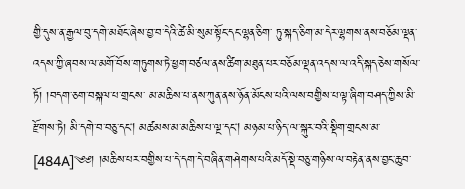གྱི་དུས་ན་རྒྱལ་བུ་དགེ་མཐོང་ཞེས་བྱ་བ་དེའི་ཚེ་མི་སུམ་སྟོང་དང་ལྷན་ཅིག་ ཏུ་སྐད་ཅིག་མ་དེར་ལྷགས་ནས་བཅོམ་ལྡན་འདས་ཀྱི་ཞབས་ལ་མགོ་བོས་གཏུགས་ཏེ་ཕྱག་བཙལ་ནས་ཚིག་མཐུན་པར་བཅོམ་ལྡན་འདས་ལ་འདི་སྐད་ཅེས་གསོལ་ཏོ། །བདག་ཅག་བསྐལ་པ་གྲངས་ མ་མཆིས་པ་ནས་ཀུན་ནས་ཉོན་མོངས་པའི་ལས་བགྱིས་པ་ལྟ་ཞིག་བཤད་ཀྱིས་མི་རྫོགས་ཏེ། མི་དགེ་བ་བཅུ་དང། མཚམས་མ་མཆིས་པ་ལྔ་དང། མཉམ་པ་ཉིད་ལ་སྐུར་བའི་སྡིག་གྲངས་མ་ [484A]༄༅། །མཆིས་པར་བགྱིས་པ་དེ་དག་དེ་བཞིན་གཤེགས་པའི་མདོ་སྡེ་བཅུ་གཉིས་ལ་བརྟེན་ནས་བྱང་ཆུབ་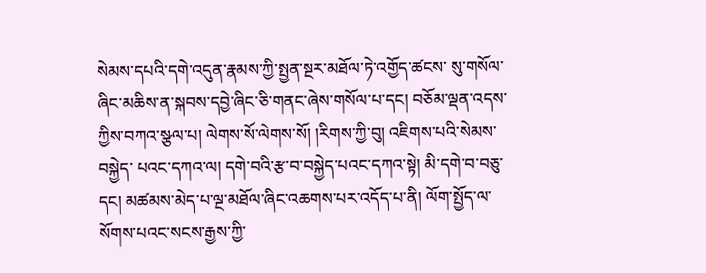སེམས་དཔའི་དགེ་འདུན་རྣམས་ཀྱི་སྤྱན་སྔར་མཐོལ་ཏེ་འགྱོད་ཚངས་ སུ་གསོལ་ཞིང་མཆིས་ན་སྐབས་དབྱེ་ཞིང་ཅི་གནང་ཞེས་གསོལ་པ་དང། བཅོམ་ལྡན་འདས་ཀྱིས་བཀའ་སྩལ་པ། ལེགས་སོ་ལེགས་སོ། །རིགས་ཀྱི་བུ། འཇིགས་པའི་སེམས་བསྐྱེད་ པའང་དཀའ་ལ། དགེ་བའི་རྩ་བ་བསྐྱེད་པའང་དཀའ་སྟེ། མི་དགེ་བ་བཅུ་དང། མཚམས་མེད་པ་ལྔ་མཐོལ་ཞིང་འཆགས་པར་འདོད་པ་ནི། ལོག་སྤྱོད་ལ་སོགས་པའང་སངས་རྒྱས་ཀྱི་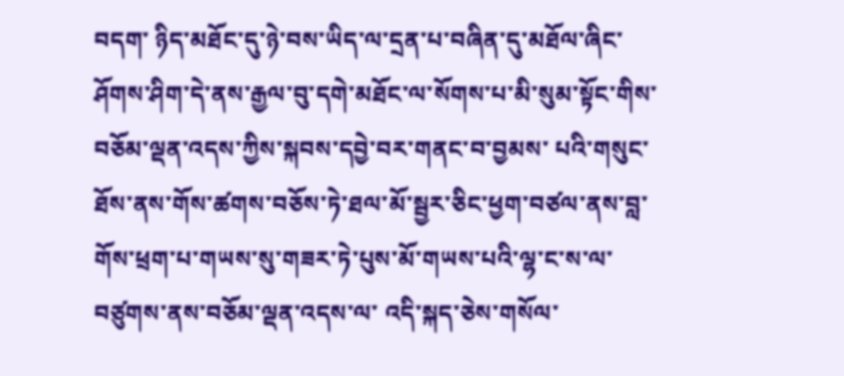བདག་ ཉིད་མཐོང་དུ་ཉེ་བས་ཡིད་ལ་དྲན་པ་བཞིན་དུ་མཐོལ་ཞིང་ཤོགས་ཤིག་དེ་ནས་རྒྱལ་བུ་དགེ་མཐོང་ལ་སོགས་པ་མི་སུམ་སྟོང་གིས་བཅོམ་ལྡན་འདས་ཀྱིས་སྐབས་དབྱེ་བར་གནང་བ་བྱམས་ པའི་གསུང་ཐོས་ནས་གོས་ཚགས་བཅོས་ཏེ་ཐལ་མོ་སྦྱར་ཅིང་ཕྱག་བཙལ་ནས་བླ་གོས་ཕྲག་པ་གཡས་སུ་གཟར་ཏེ་པུས་མོ་གཡས་པའི་ལྷ་ང་ས་ལ་བཙུགས་ནས་བཅོམ་ལྡན་འདས་ལ་ འདི་སྐད་ཅེས་གསོལ་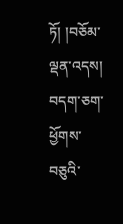ཏོ། །བཅོམ་ལྡན་འདས། བདག་ཅག་ཕྱོགས་བཅུའི་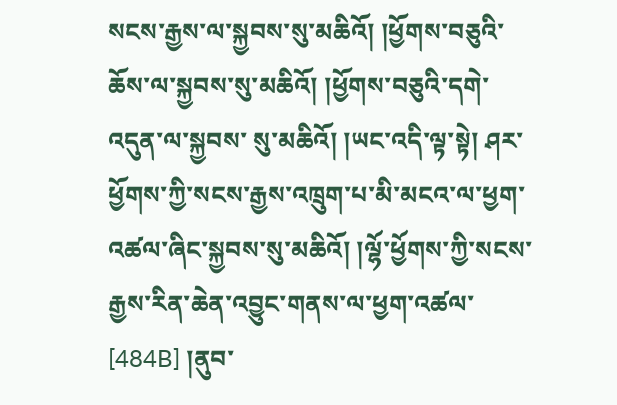སངས་རྒྱས་ལ་སྐྱབས་སུ་མཆིའོ། །ཕྱོགས་བཅུའི་ཆོས་ལ་སྐྱབས་སུ་མཆིའོ། །ཕྱོགས་བཅུའི་དགེ་འདུན་ལ་སྐྱབས་ སུ་མཆིའོ། །ཡང་འདི་ལྟ་སྟེ། ཤར་ཕྱོགས་ཀྱི་སངས་རྒྱས་འཁྲུག་པ་མི་མངའ་ལ་ཕྱག་འཚལ་ཞིང་སྐྱབས་སུ་མཆིའོ། །ལྷོ་ཕྱོགས་ཀྱི་སངས་རྒྱས་རིན་ཆེན་འབྱུང་གནས་ལ་ཕྱག་འཚལ་ [484B] །ནུབ་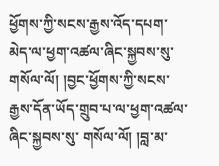ཕྱོགས་ཀྱི་སངས་རྒྱས་འོད་དཔག་མེད་ལ་ཕྱག་འཚལ་ཞིང་སྐྱབས་སུ་གསོལ་ལོ། །བྱང་ཕྱོགས་ཀྱི་སངས་རྒྱས་དོན་ཡོད་གྲུབ་པ་ལ་ཕྱག་འཚལ་ཞིང་སྐྱབས་སུ་ གསོལ་ལོ། །བླ་མ་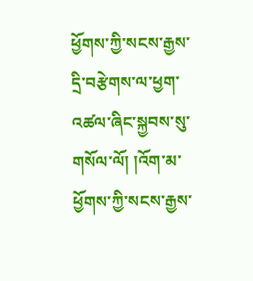ཕྱོགས་ཀྱི་སངས་རྒྱས་དྲི་བརྩེགས་ལ་ཕྱག་འཚལ་ཞིང་སྐྱབས་སུ་གསོལ་ལོ། །འོག་མ་ཕྱོགས་ཀྱི་སངས་རྒྱས་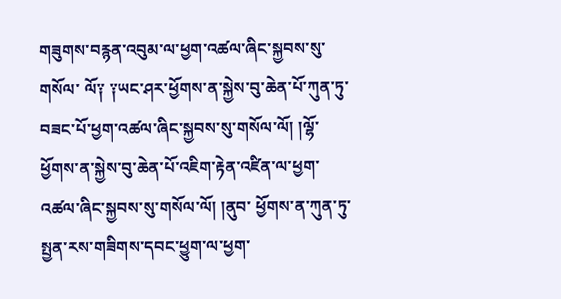གཟུགས་བརྙན་འབུམ་ལ་ཕྱག་འཚལ་ཞིང་སྐྱབས་སུ་གསོལ་ ལོ༑ ༑ཡང་ཤར་ཕྱོགས་ན་སྐྱེས་བུ་ཆེན་པོ་ཀུན་ཏུ་བཟང་པོ་ཕྱག་འཚལ་ཞིང་སྐྱབས་སུ་གསོལ་ལོ། །ལྷོ་ཕྱོགས་ན་སྐྱེས་བུ་ཆེན་པོ་འཇིག་རྟེན་འཛིན་ལ་ཕྱག་འཚལ་ཞིང་སྐྱབས་སུ་གསོལ་ལོ། །ནུབ་ ཕྱོགས་ན་ཀུན་ཏུ་སྤྱན་རས་གཟིགས་དབང་ཕྱུག་ལ་ཕྱག་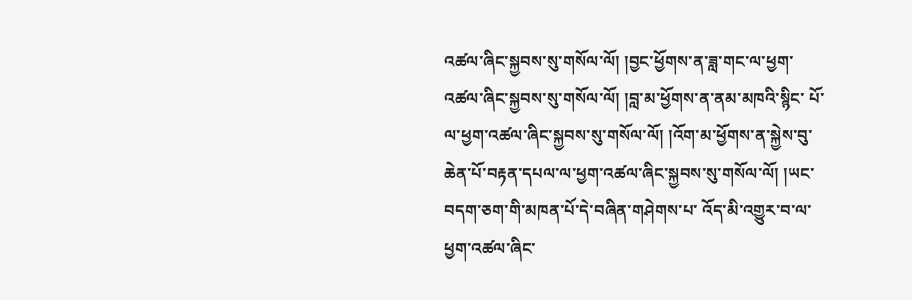འཚལ་ཞིང་སྐྱབས་སུ་གསོལ་ལོ། །བྱང་ཕྱོགས་ན་ཟླ་གང་ལ་ཕྱག་འཚལ་ཞིང་སྐྱབས་སུ་གསོལ་ལོ། །བླ་མ་ཕྱོགས་ན་ནམ་མཁའི་སྙིང་ པོ་ལ་ཕྱག་འཚལ་ཞིང་སྐྱབས་སུ་གསོལ་ལོ། །འོག་མ་ཕྱོགས་ན་སྐྱེས་བུ་ཆེན་པོ་བརྟན་དཔལ་ལ་ཕྱག་འཚལ་ཞིང་སྐྱབས་སུ་གསོལ་ལོ། །ཡང་བདག་ཅག་གི་མཁན་པོ་དེ་བཞིན་གཤེགས་པ་ འོད་མི་འགྱུར་བ་ལ་ཕྱག་འཚལ་ཞིང་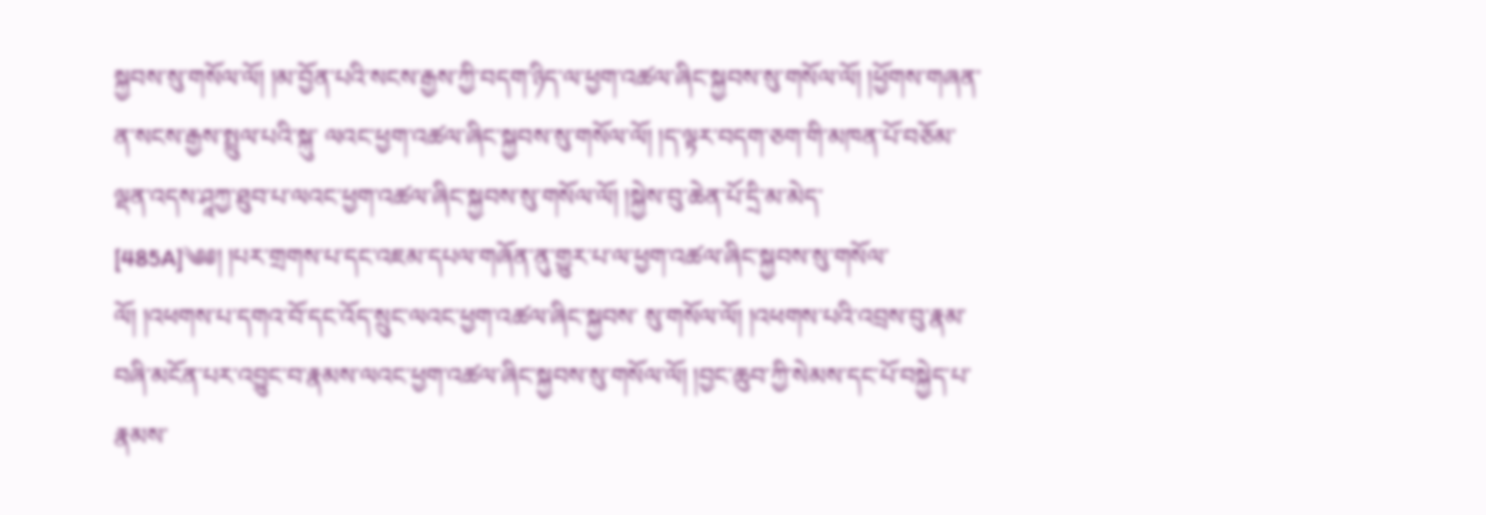སྐྱབས་སུ་གསོལ་ལོ། །མ་བྱོན་པའི་སངས་རྒྱས་ཀྱི་བདག་ཉིད་ལ་ཕྱག་འཚལ་ཞིང་སྐྱབས་སུ་གསོལ་ལོ། །ཕྱོགས་གཞན་ན་སངས་རྒྱས་སྤྲུལ་པའི་སྐུ་ ལའང་ཕྱག་འཚལ་ཞིང་སྐྱབས་སུ་གསོལ་ལོ། །ད་ལྟར་བདག་ཅག་གི་མཁན་པོ་བཅོམ་ལྡན་འདས་ཤཱཀྱ་ཐུབ་པ་ལའང་ཕྱག་འཚལ་ཞིང་སྐྱབས་སུ་གསོལ་ལོ། །སྐྱེས་བུ་ཆེན་པོ་དྲི་མ་མེད་ [485A]༄༅། །པར་གྲགས་པ་དང་འཇམ་དཔལ་གཞོན་ནུ་གྱུར་པ་ལ་ཕྱག་འཚལ་ཞིང་སྐྱབས་སུ་གསོལ་ལོ། །འཕགས་པ་དགའ་བོ་དང་འོད་སྲུང་ལའང་ཕྱག་འཚལ་ཞིང་སྐྱབས་ སུ་གསོལ་ལོ། །འཕགས་པའི་འབྲས་བུ་རྣམ་བཞི་མངོན་པར་འབྱུང་བ་རྣམས་ལའང་ཕྱག་འཚལ་ཞིང་སྐྱབས་སུ་གསོལ་ལོ། །བྱང་ཆུབ་ཀྱི་སེམས་དང་པོ་བསྐྱེད་པ་རྣམས་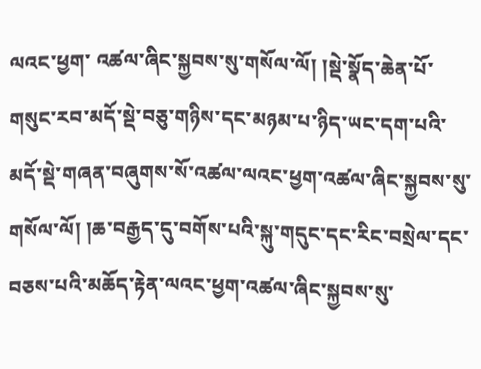ལའང་ཕྱག་ འཚལ་ཞིང་སྐྱབས་སུ་གསོལ་ལོ། །སྡེ་སྣོད་ཆེན་པོ་གསུང་རབ་མདོ་སྡེ་བཅུ་གཉིས་དང་མཉམ་པ་ཉིད་ཡང་དག་པའི་མདོ་སྡེ་གཞན་བཞུགས་སོ་འཚལ་ལའང་ཕྱག་འཚལ་ཞིང་སྐྱབས་སུ་ གསོལ་ལོ། །ཆ་བརྒྱད་དུ་བགོས་པའི་སྐུ་གདུང་དང་རིང་བསྲེལ་དང་བཅས་པའི་མཆོད་རྟེན་ལའང་ཕྱག་འཚལ་ཞིང་སྐྱབས་སུ་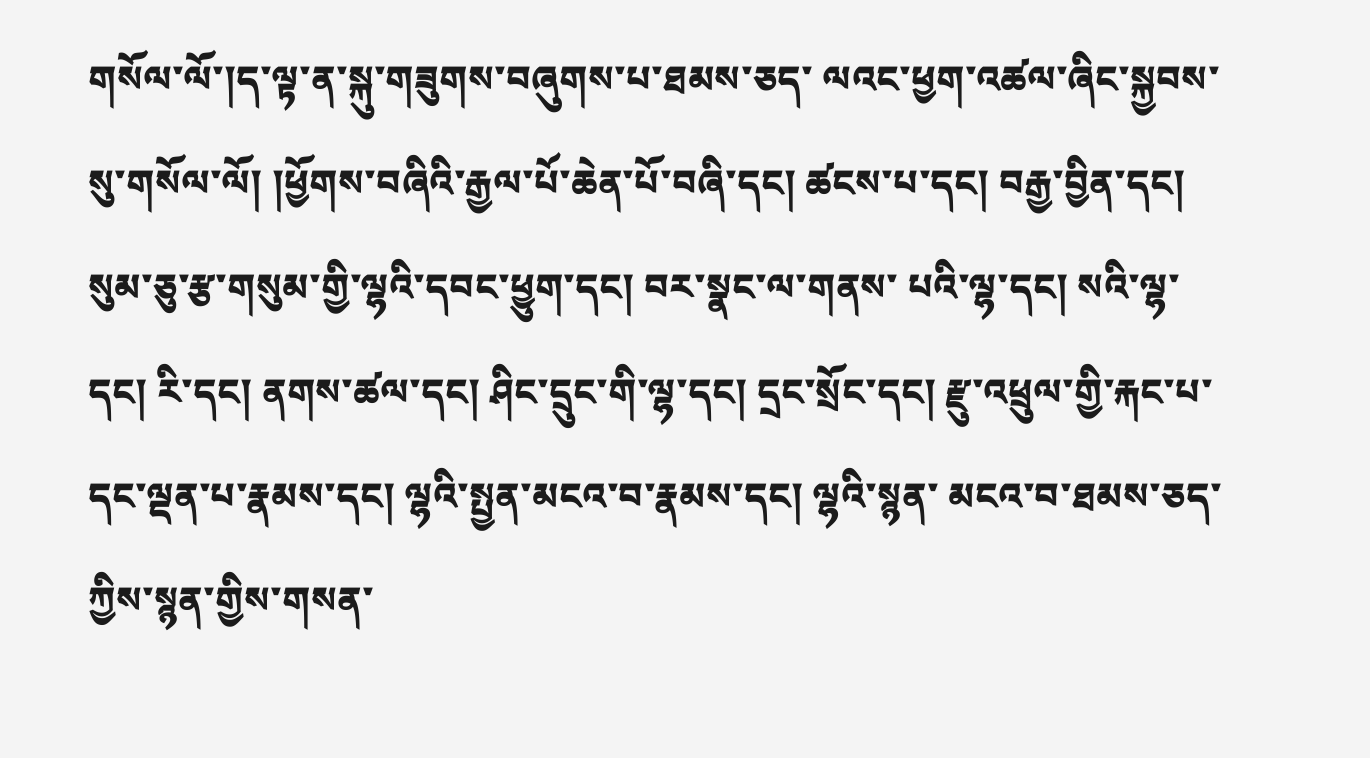གསོལ་ལོ་།ད་ལྟ་ན་སྐུ་གཟུགས་བཞུགས་པ་ཐམས་ཅད་ ལའང་ཕྱག་འཚལ་ཞིང་སྐྱབས་སུ་གསོལ་ལོ། །ཕྱོགས་བཞིའི་རྒྱལ་པོ་ཆེན་པོ་བཞི་དང། ཚངས་པ་དང། བརྒྱ་བྱིན་དང། སུམ་ཅུ་རྩ་གསུམ་གྱི་ལྷའི་དབང་ཕྱུག་དང། བར་སྣང་ལ་གནས་ པའི་ལྷ་དང། སའི་ལྷ་དང། རི་དང། ནགས་ཚལ་དང། ཤིང་དྲུང་གི་ལྷ་དང། དྲང་སྲོང་དང། རྫུ་འཕྲུལ་གྱི་རྐང་པ་དང་ལྡན་པ་རྣམས་དང། ལྷའི་སྤྱན་མངའ་བ་རྣམས་དང། ལྷའི་སྙན་ མངའ་བ་ཐམས་ཅད་ཀྱིས་སྙན་གྱིས་གསན་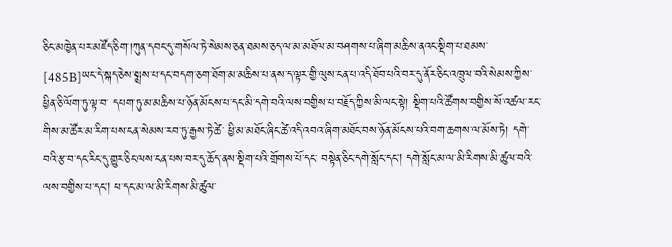ཅིང་མཁྱེན་པར་མཛོད་ཅིག་།ཀུན་དབང་དུ་གསོལ་ཏེ་སེམས་ཅན་ཐམས་ཅད་ལ་མ་མཐོལ་མ་བཤགས་པ་ཞིག་མཆིས་ནའང་སྡིག་པ་ཐམས་ [485B]ཡང་དེ་སྐད་ཅེས་སྨྲས་པ་དང་བདག་ཅག་ཐོག་མ་མཆིས་པ་ནས་ད་ལྟར་གྱི་ལུས་ངན་པ་འདི་ཐོབ་པའི་བར་དུ་ནོར་ཅིང་འཁྲུལ་བའི་སེམས་ཀྱིས་ཕྱིན་ཅི་ལོག་ཏུ་ལྟ་བ་ དཔག་ཏུ་མ་མཆིས་པ་ཉོན་མོངས་པ་དང་མི་དགེ་བའི་ལས་བགྱིས་པ་བརྗོད་ཀྱིས་མི་ལང་སྟེ། སྡིག་པའི་ཚོགས་བགྱིས་སོ་འཚལ་རང་གིས་མ་ཚོར་མ་རིག་པས་ངན་སེམས་རབ་ཏུ་རྒྱས་ཏེ་ཚེ་ ཕྱི་མ་མཐོང་ཞིང་ཚེ་འདི་འབའ་ཞིག་མཐོང་བས་ཉོན་མོངས་པའི་བག་ཆགས་ལ་མོས་ཏེ། དགེ་བའི་རྩ་བ་དང་རིང་དུ་གྱུར་ཅིང་ལས་ངན་པས་བར་དུ་ཆོད་ནས་སྡིག་པའི་གྲོགས་པོ་དང་ བསྟེན་ཅིང་དགེ་སློང་དང། དགེ་སློང་མ་ལ་མི་རིགས་མི་ཚུལ་བའི་ལས་བགྱིས་པ་དང། ཕ་དང་མ་ལ་མི་རིགས་མི་ཚུལ་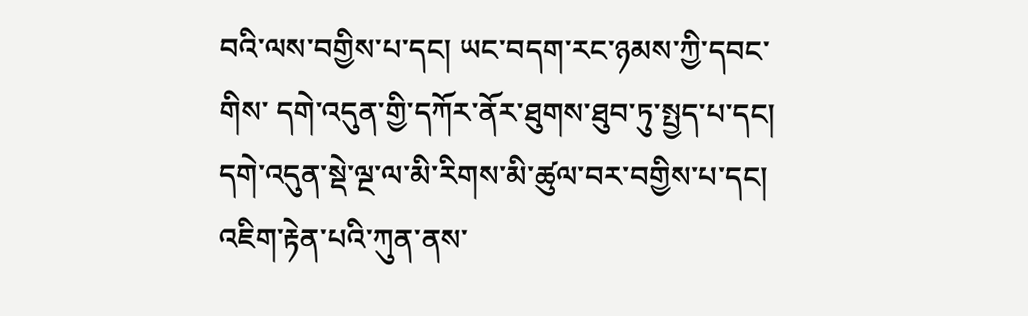བའི་ལས་བགྱིས་པ་དང། ཡང་བདག་རང་ཉམས་ཀྱི་དབང་གིས་ དགེ་འདུན་གྱི་དཀོར་ནོར་ཐུགས་ཐུབ་ཏུ་སྤྱད་པ་དང། དགེ་འདུན་སྡེ་ལྔ་ལ་མི་རིགས་མི་ཚུལ་བར་བགྱིས་པ་དང། འཇིག་རྟེན་པའི་ཀུན་ནས་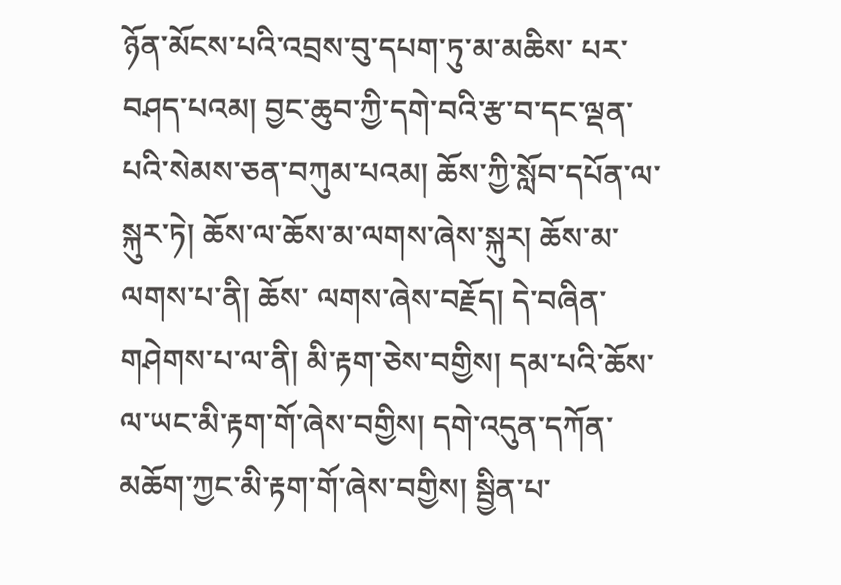ཉོན་མོངས་པའི་འབྲས་བུ་དཔག་ཏུ་མ་མཆིས་ པར་བཤད་པའམ། བྱང་ཆུབ་ཀྱི་དགེ་བའི་རྩ་བ་དང་ལྡན་པའི་སེམས་ཅན་བཀུམ་པའམ། ཆོས་ཀྱི་སློབ་དཔོན་ལ་སྐུར་ཏེ། ཆོས་ལ་ཆོས་མ་ལགས་ཞེས་སྐུར། ཆོས་མ་ལགས་པ་ནི། ཆོས་ ལགས་ཞེས་བརྗོད། དེ་བཞིན་གཤེགས་པ་ལ་ནི། མི་རྟག་ཅེས་བགྱིས། དམ་པའི་ཆོས་ལ་ཡང་མི་རྟག་གོ་ཞེས་བགྱིས། དགེ་འདུན་དཀོན་མཆོག་ཀྱང་མི་རྟག་གོ་ཞེས་བགྱིས། སྦྱིན་པ་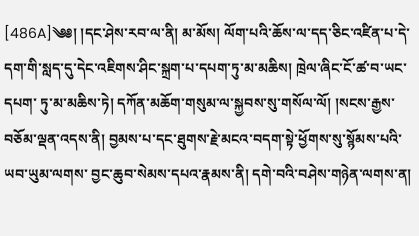[486A]༄༅། །དང་ཤེས་རབ་ལ་ནི། མ་མོས། ལོག་པའི་ཆོས་ལ་དད་ཅིང་འཛིན་པ་དེ་དག་གི་སླད་དུ་དེང་འཇིགས་ཤིང་སྐྲག་པ་དཔག་ཏུ་མ་མཆིས། ཁྲེལ་ཞིང་ངོ་ཚ་བ་ཡང་དཔག་ ཏུ་མ་མཆིས་ཏེ། དཀོན་མཆོག་གསུམ་ལ་སྐྱབས་སུ་གསོལ་ལོ། །སངས་རྒྱས་བཅོམ་ལྡན་འདས་ནི། བྱམས་པ་དང་ཐུགས་རྗེ་མངའ་བདག་སྟེ་ཕྱོགས་སུ་སྙོམས་པའི་ཡབ་ཡུམ་ལགས་ བྱང་ཆུབ་སེམས་དཔའ་རྣམས་ནི། དགེ་བའི་བཤེས་གཉེན་ལགས་ན།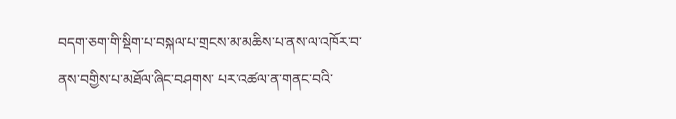བདག་ཅག་གི་སྡིག་པ་བསྐལ་པ་གྲངས་མ་མཆིས་པ་ནས་ལ་འཁོར་བ་ནས་བགྱིས་པ་མཐོལ་ཞིང་བཤགས་ པར་འཚལ་ན་གནང་བའི་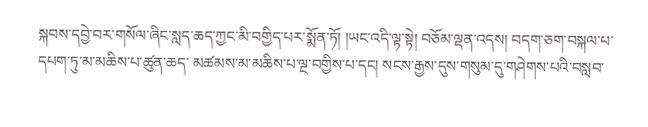སྐབས་དབྱེ་བར་གསོལ་ཞིང་སླད་ཆད་ཀྱང་མི་བགྱིད་པར་སྨོན་ཏོ། །ཡང་འདི་ལྟ་སྟེ། བཅོམ་ལྡན་འདས། བདག་ཅག་བསྐལ་པ་དཔག་ཏུ་མ་མཆིས་པ་ཚུན་ཆད་ མཚམས་མ་མཆིས་པ་ལྔ་བགྱིས་པ་དང། སངས་རྒྱས་དུས་གསུམ་དུ་གཤེགས་པའི་བསླབ་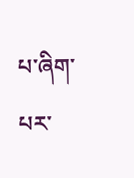པ་ཞིག་པར་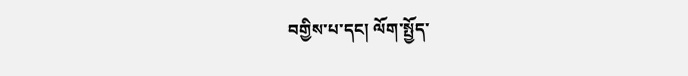བགྱིས་པ་དང། ལོག་སྤྱོད་